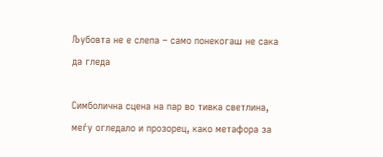Љубовта не е слепа – само понекогаш не сака да гледа

Симболична сцена на пар во тивка светлина, меѓу огледало и прозорец, како метафора за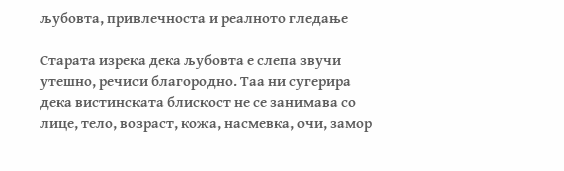љубовта, привлечноста и реалното гледање

Старата изрека дека љубовта е слепа звучи утешно, речиси благородно. Таа ни сугерира дека вистинската блискост не се занимава со лице, тело, возраст, кожа, насмевка, очи, замор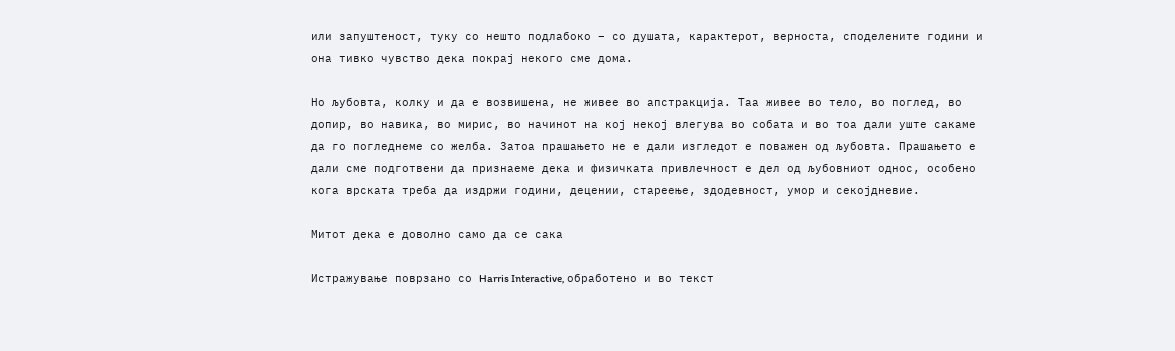или запуштеност, туку со нешто подлабоко – со душата, карактерот, верноста, споделените години и она тивко чувство дека покрај некого сме дома.

Но љубовта, колку и да е возвишена, не живее во апстракција. Таа живее во тело, во поглед, во допир, во навика, во мирис, во начинот на кој некој влегува во собата и во тоа дали уште сакаме да го погледнеме со желба. Затоа прашањето не е дали изгледот е поважен од љубовта. Прашањето е дали сме подготвени да признаеме дека и физичката привлечност е дел од љубовниот однос, особено кога врската треба да издржи години, децении, стареење, здодевност, умор и секојдневие.

Митот дека е доволно само да се сака

Истражување поврзано со Harris Interactive, обработено и во текст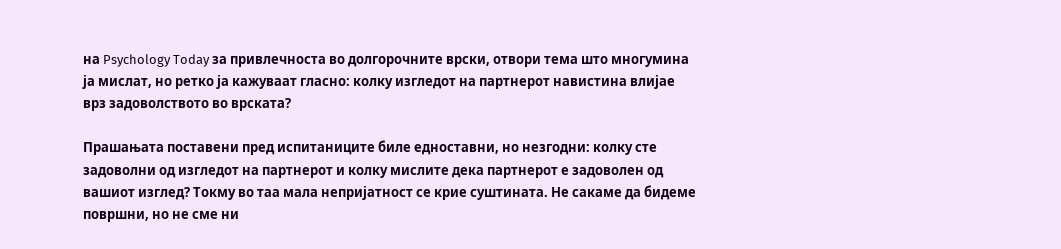на Psychology Today за привлечноста во долгорочните врски, отвори тема што многумина ја мислат, но ретко ја кажуваат гласно: колку изгледот на партнерот навистина влијае врз задоволството во врската?

Прашањата поставени пред испитаниците биле едноставни, но незгодни: колку сте задоволни од изгледот на партнерот и колку мислите дека партнерот е задоволен од вашиот изглед? Токму во таа мала непријатност се крие суштината. Не сакаме да бидеме површни, но не сме ни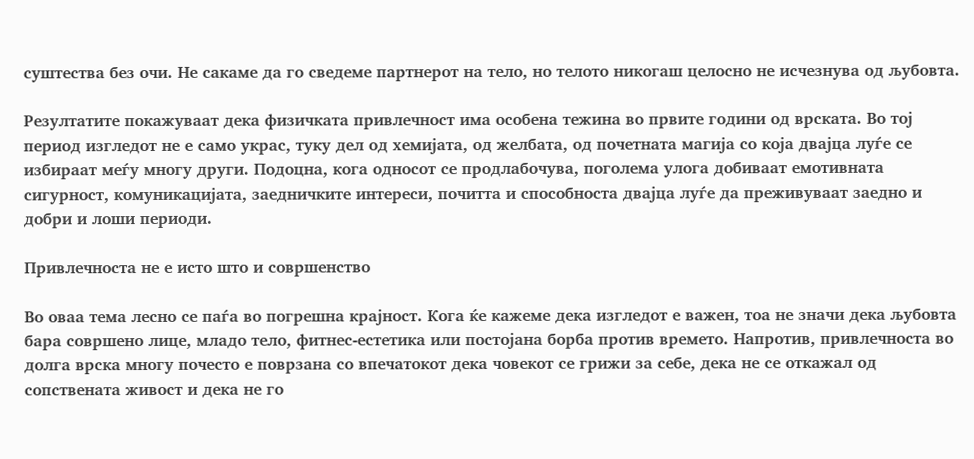суштества без очи. Не сакаме да го сведеме партнерот на тело, но телото никогаш целосно не исчезнува од љубовта.

Резултатите покажуваат дека физичката привлечност има особена тежина во првите години од врската. Во тој период изгледот не е само украс, туку дел од хемијата, од желбата, од почетната магија со која двајца луѓе се избираат меѓу многу други. Подоцна, кога односот се продлабочува, поголема улога добиваат емотивната сигурност, комуникацијата, заедничките интереси, почитта и способноста двајца луѓе да преживуваат заедно и добри и лоши периоди.

Привлечноста не е исто што и совршенство

Во оваа тема лесно се паѓа во погрешна крајност. Кога ќе кажеме дека изгледот е важен, тоа не значи дека љубовта бара совршено лице, младо тело, фитнес-естетика или постојана борба против времето. Напротив, привлечноста во долга врска многу почесто е поврзана со впечатокот дека човекот се грижи за себе, дека не се откажал од сопствената живост и дека не го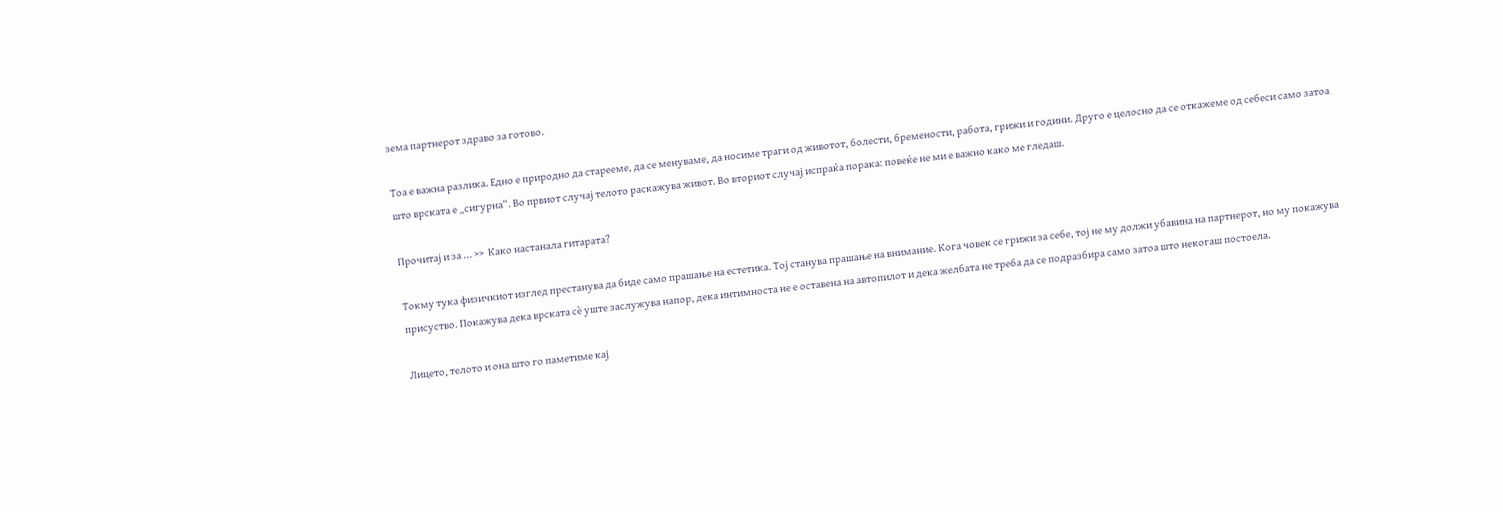зема партнерот здраво за готово.

Тоа е важна разлика. Едно е природно да старееме, да се менуваме, да носиме траги од животот, болести, бремености, работа, грижи и години. Друго е целосно да се откажеме од себеси само затоа што врската е „сигурна“. Во првиот случај телото раскажува живот. Во вториот случај испраќа порака: повеќе не ми е важно како ме гледаш.

Прочитај и за ... >>  Како настанала гитарата?

Токму тука физичкиот изглед престанува да биде само прашање на естетика. Тој станува прашање на внимание. Кога човек се грижи за себе, тој не му должи убавина на партнерот, но му покажува присуство. Покажува дека врската сѐ уште заслужува напор, дека интимноста не е оставена на автопилот и дека желбата не треба да се подразбира само затоа што некогаш постоела.

Лицето, телото и она што го паметиме кај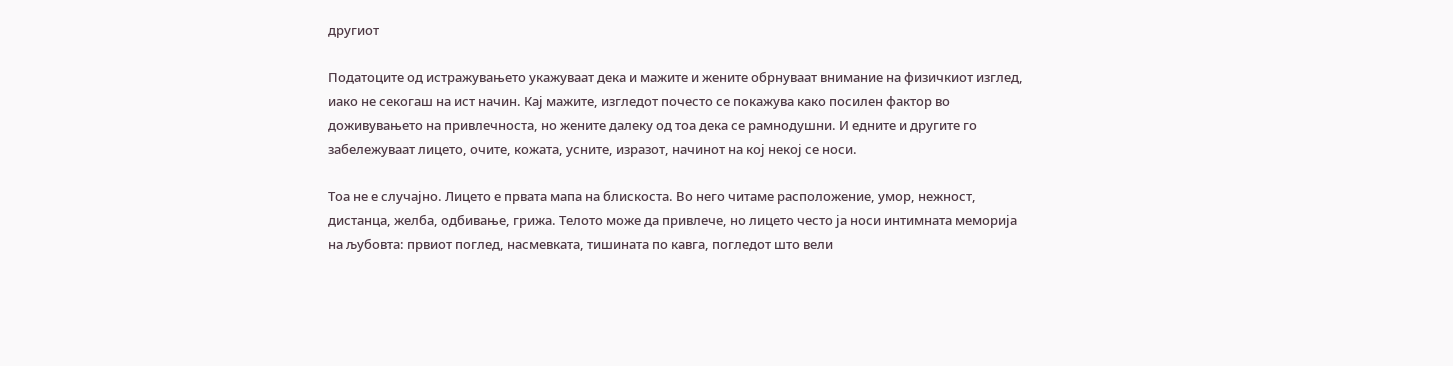другиот

Податоците од истражувањето укажуваат дека и мажите и жените обрнуваат внимание на физичкиот изглед, иако не секогаш на ист начин. Кај мажите, изгледот почесто се покажува како посилен фактор во доживувањето на привлечноста, но жените далеку од тоа дека се рамнодушни. И едните и другите го забележуваат лицето, очите, кожата, усните, изразот, начинот на кој некој се носи.

Тоа не е случајно. Лицето е првата мапа на блискоста. Во него читаме расположение, умор, нежност, дистанца, желба, одбивање, грижа. Телото може да привлече, но лицето често ја носи интимната меморија на љубовта: првиот поглед, насмевката, тишината по кавга, погледот што вели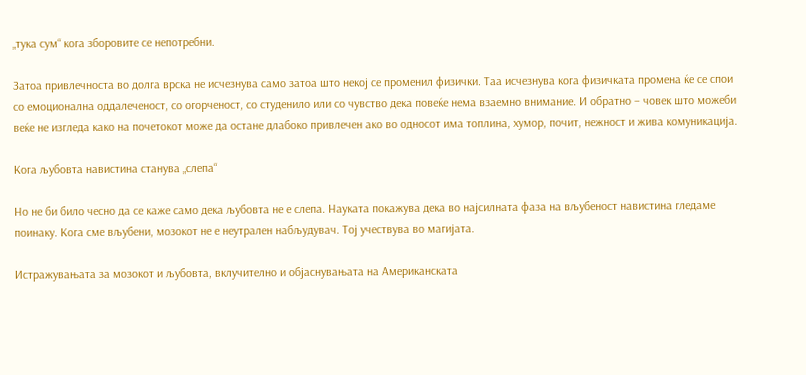„тука сум“ кога зборовите се непотребни.

Затоа привлечноста во долга врска не исчезнува само затоа што некој се променил физички. Таа исчезнува кога физичката промена ќе се спои со емоционална оддалеченост, со огорченост, со студенило или со чувство дека повеќе нема взаемно внимание. И обратно – човек што можеби веќе не изгледа како на почетокот може да остане длабоко привлечен ако во односот има топлина, хумор, почит, нежност и жива комуникација.

Кога љубовта навистина станува „слепа“

Но не би било чесно да се каже само дека љубовта не е слепа. Науката покажува дека во најсилната фаза на вљубеност навистина гледаме поинаку. Кога сме вљубени, мозокот не е неутрален набљудувач. Тој учествува во магијата.

Истражувањата за мозокот и љубовта, вклучително и објаснувањата на Американската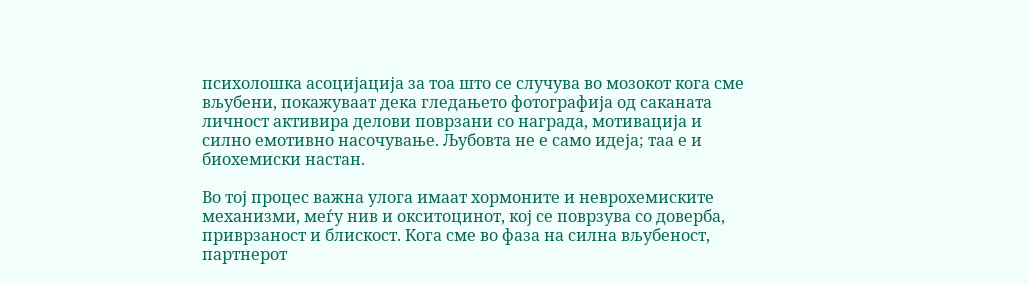психолошка асоцијација за тоа што се случува во мозокот кога сме вљубени, покажуваат дека гледањето фотографија од саканата личност активира делови поврзани со награда, мотивација и силно емотивно насочување. Љубовта не е само идеја; таа е и биохемиски настан.

Во тој процес важна улога имаат хормоните и неврохемиските механизми, меѓу нив и окситоцинот, кој се поврзува со доверба, приврзаност и блискост. Кога сме во фаза на силна вљубеност, партнерот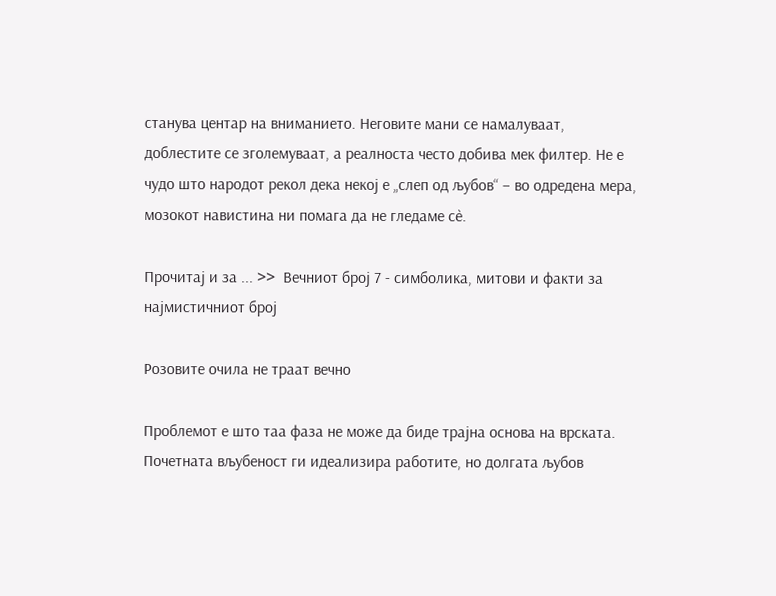станува центар на вниманието. Неговите мани се намалуваат, доблестите се зголемуваат, а реалноста често добива мек филтер. Не е чудо што народот рекол дека некој е „слеп од љубов“ – во одредена мера, мозокот навистина ни помага да не гледаме сѐ.

Прочитај и за ... >>  Вечниот број 7 - симболика, митови и факти за најмистичниот број

Розовите очила не траат вечно

Проблемот е што таа фаза не може да биде трајна основа на врската. Почетната вљубеност ги идеализира работите, но долгата љубов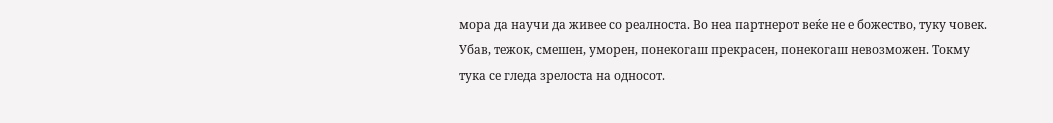мора да научи да живее со реалноста. Во неа партнерот веќе не е божество, туку човек. Убав, тежок, смешен, уморен, понекогаш прекрасен, понекогаш невозможен. Токму тука се гледа зрелоста на односот.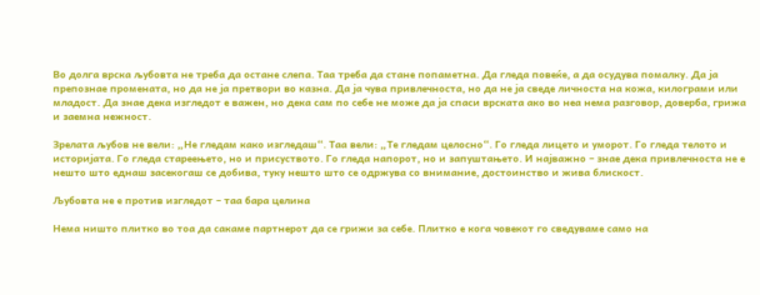Во долга врска љубовта не треба да остане слепа. Таа треба да стане попаметна. Да гледа повеќе, а да осудува помалку. Да ја препознае промената, но да не ја претвори во казна. Да ја чува привлечноста, но да не ја сведе личноста на кожа, килограми или младост. Да знае дека изгледот е важен, но дека сам по себе не може да ја спаси врската ако во неа нема разговор, доверба, грижа и заемна нежност.

Зрелата љубов не вели: „Не гледам како изгледаш“. Таа вели: „Те гледам целосно“. Го гледа лицето и уморот. Го гледа телото и историјата. Го гледа стареењето, но и присуството. Го гледа напорот, но и запуштањето. И најважно – знае дека привлечноста не е нешто што еднаш засекогаш се добива, туку нешто што се одржува со внимание, достоинство и жива блискост.

Љубовта не е против изгледот – таа бара целина

Нема ништо плитко во тоа да сакаме партнерот да се грижи за себе. Плитко е кога човекот го сведуваме само на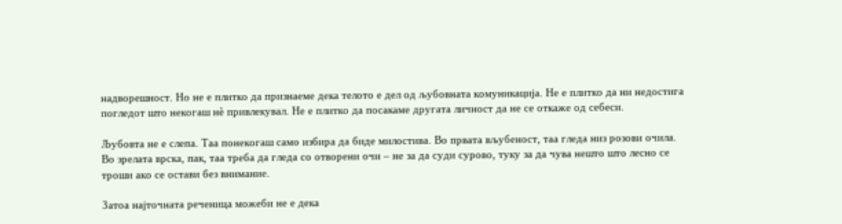надворешност. Но не е плитко да признаеме дека телото е дел од љубовната комуникација. Не е плитко да ни недостига погледот што некогаш нѐ привлекувал. Не е плитко да посакаме другата личност да не се откаже од себеси.

Љубовта не е слепа. Таа понекогаш само избира да биде милостива. Во првата вљубеност, таа гледа низ розови очила. Во зрелата врска, пак, таа треба да гледа со отворени очи – не за да суди сурово, туку за да чува нешто што лесно се троши ако се остави без внимание.

Затоа најточната реченица можеби не е дека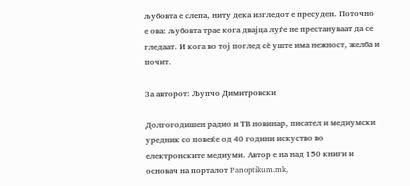љубовта е слепа, ниту дека изгледот е пресуден. Поточно е ова: љубовта трае кога двајца луѓе не престануваат да се гледаат. И кога во тој поглед сѐ уште има нежност, желба и почит.

За авторот: Љупчо Димитровски

Долгогодишен радио и ТВ новинар, писател и медиумски уредник со повеќе од 40 години искуство во електронските медиуми. Автор е на над 150 книги и основач на порталот Panoptikum.mk,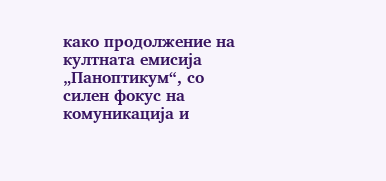како продолжение на култната емисија „Паноптикум“, со силен фокус на комуникација и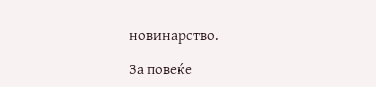новинарство.

За повеќе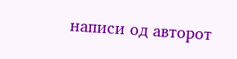написи од авторот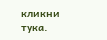кликни тука.